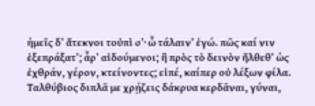ἡμεῖς δʼ ἄτεκνοι τοὐπὶ σʼ· ὦ τάλαινʼ ἐγώ. πῶς καί νιν ἐξεπράξατʼ; ἆρʼ αἰδούμενοι; ἢ πρὸς τὸ δεινὸν ἤλθεθʼ ὡς ἐχθράν, γέρον, κτείνοντες; εἰπέ, καίπερ οὐ λέξων φίλα. Ταλθύβιος διπλᾶ με χρῄζεις δάκρυα κερδᾶναι, γύναι,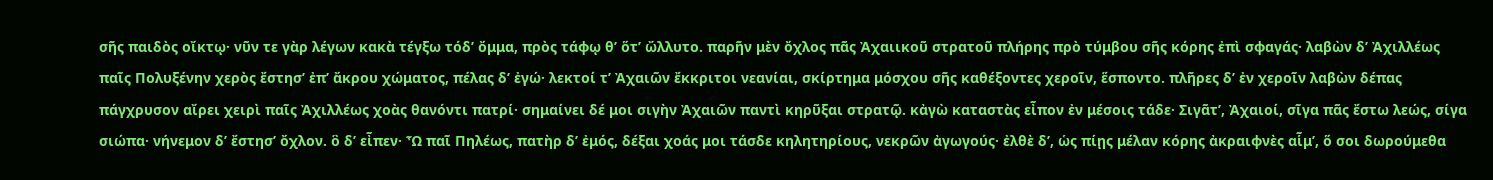σῆς παιδὸς οἴκτῳ· νῦν τε γὰρ λέγων κακὰ τέγξω τόδʼ ὄμμα, πρὸς τάφῳ θʼ ὅτʼ ὤλλυτο. παρῆν μὲν ὄχλος πᾶς Ἀχαιικοῦ στρατοῦ πλήρης πρὸ τύμβου σῆς κόρης ἐπὶ σφαγάς· λαβὼν δʼ Ἀχιλλέως παῖς Πολυξένην χερὸς ἔστησʼ ἐπʼ ἄκρου χώματος, πέλας δʼ ἐγώ· λεκτοί τʼ Ἀχαιῶν ἔκκριτοι νεανίαι, σκίρτημα μόσχου σῆς καθέξοντες χεροῖν, ἕσποντο. πλῆρες δʼ ἐν χεροῖν λαβὼν δέπας πάγχρυσον αἴρει χειρὶ παῖς Ἀχιλλέως χοὰς θανόντι πατρί· σημαίνει δέ μοι σιγὴν Ἀχαιῶν παντὶ κηρῦξαι στρατῷ. κἀγὼ καταστὰς εἶπον ἐν μέσοις τάδε· Σιγᾶτʼ, Ἀχαιοί, σῖγα πᾶς ἔστω λεώς, σίγα σιώπα· νήνεμον δʼ ἔστησʼ ὄχλον. ὃ δʼ εἶπεν· Ὦ παῖ Πηλέως, πατὴρ δʼ ἐμός, δέξαι χοάς μοι τάσδε κηλητηρίους, νεκρῶν ἀγωγούς· ἐλθὲ δʼ, ὡς πίῃς μέλαν κόρης ἀκραιφνὲς αἷμʼ, ὅ σοι δωρούμεθα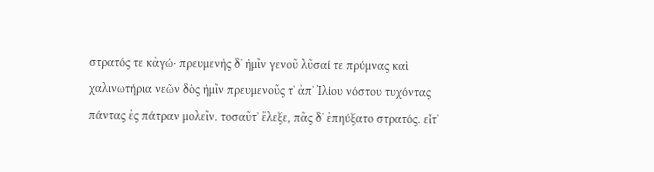στρατός τε κἀγώ· πρευμενὴς δʼ ἡμῖν γενοῦ λῦσαί τε πρύμνας καὶ χαλινωτήρια νεῶν δὸς ἡμῖν πρευμενοῦς τʼ ἀπʼ Ἰλίου νόστου τυχόντας πάντας ἐς πάτραν μολεῖν. τοσαῦτʼ ἔλεξε, πᾶς δʼ ἐπηύξατο στρατός. εἶτʼ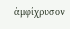ἀμφίχρυσον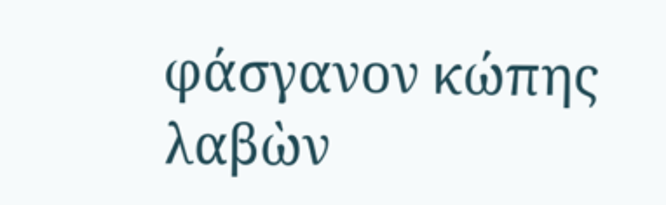φάσγανον κώπης λαβὼν